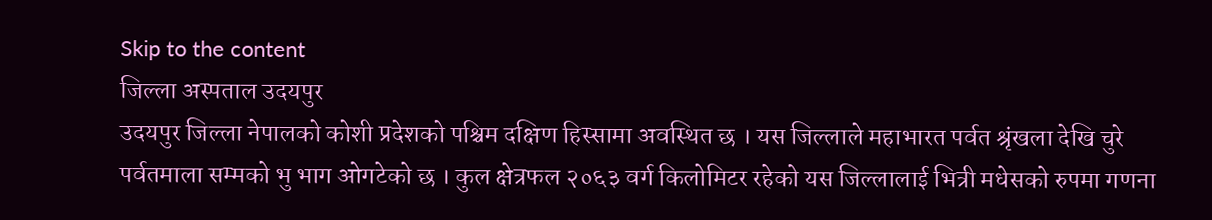Skip to the content
जिल्ला अस्पताल उदयपुर
उदयपुर जिल्ला नेपालको कोशी प्रदेशको पश्चिम दक्षिण हिस्सामा अवस्थित छ । यस जिल्लाले महाभारत पर्वत श्रृंखला देखि चुरे पर्वतमाला सम्मको भु भाग ओगटेको छ । कुल क्षेत्रफल २०६३ वर्ग किलोमिटर रहेको यस जिल्लालाई भित्री मधेसको रुपमा गणना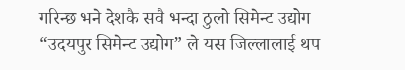गरिन्छ भने देशकै सवै भन्दा ठुलो सिमेन्ट उद्योग “उदयपुर सिमेन्ट उद्योग” ले यस जिल्लालाई थप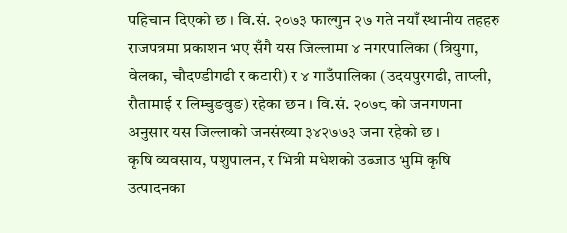पहिचान दिएको छ । वि.सं. २०७३ फाल्गुन २७ गते नयाँ स्थानीय तहहरु राजपत्रमा प्रकाशन भए सँगै यस जिल्लामा ४ नगरपालिका (त्रियुगा, वेलका, चौदण्डीगढी र कटारी) र ४ गाउँपालिका (उदयपुरगढी, ताप्ली, रौतामाई र लिम्चुङवुङ) रहेका छन । वि.सं. २०७८ को जनगणना अनुसार यस जिल्लाको जनसंख्या ३४२७७३ जना रहेको छ ।
कृषि व्यवसाय, पशुपालन, र भित्री मधेशको उब्जाउ भुमि कृषि उत्पादनका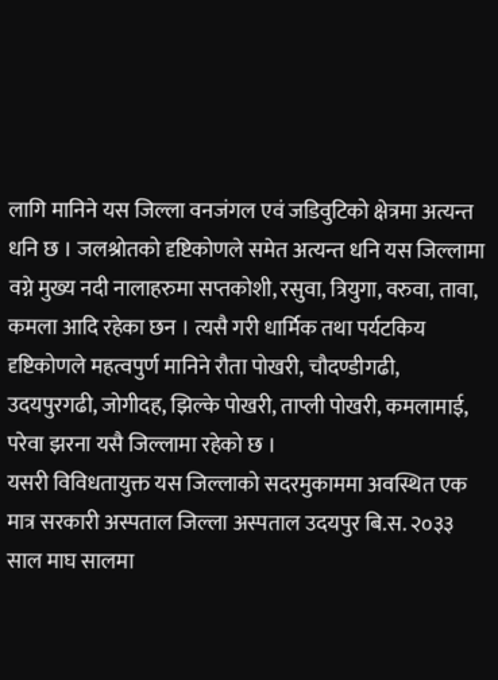लागि मानिने यस जिल्ला वनजंगल एवं जडिवुटिको क्षेत्रमा अत्यन्त धनि छ । जलश्रोतको दृष्टिकोणले समेत अत्यन्त धनि यस जिल्लामा वग्ने मुख्य नदी नालाहरुमा सप्तकोशी, रसुवा, त्रियुगा, वरुवा, तावा, कमला आदि रहेका छन । त्यसै गरी धार्मिक तथा पर्यटकिय दृष्टिकोणले महत्वपुर्ण मानिने रौता पोखरी, चौदण्डीगढी, उदयपुरगढी, जोगीदह, झिल्के पोखरी, ताप्ली पोखरी, कमलामाई, परेवा झरना यसै जिल्लामा रहेको छ ।
यसरी विविधतायुक्त यस जिल्लाको सदरमुकाममा अवस्थित एक मात्र सरकारी अस्पताल जिल्ला अस्पताल उदयपुर बि.स. २०३३ साल माघ सालमा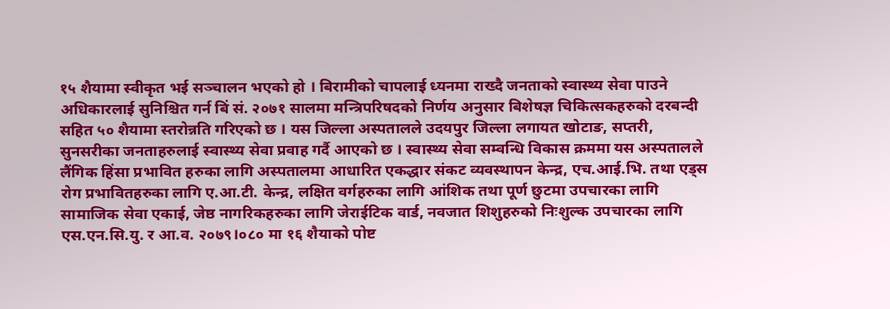१५ शैयामा स्वीकृत भई सञ्चालन भएको हो । बिरामीको चापलाई ध्यनमा राख्दै जनताको स्वास्थ्य सेवा पाउने अधिकारलाई सुनिश्चित गर्न बिं सं. २०७१ सालमा मन्त्रिपरिषदको निर्णय अनुसार बिशेषज्ञ चिकित्सकहरुको दरबन्दी सहित ५० शैयामा स्तरोन्नति गरिएको छ । यस जिल्ला अस्पतालले उदयपुर जिल्ला लगायत खोटाङ, सप्तरी, सुनसरीका जनताहरुलाई स्वास्थ्य सेवा प्रवाह गर्दै आएको छ । स्वास्थ्य सेवा सम्वन्धि विकास क्रममा यस अस्पतालले लैंगिक हिंसा प्रभावित हरुका लागि अस्पतालमा आधारित एकद्धार संकट व्यवस्थापन केन्द्र, एच.आई.भि. तथा एड्स रोग प्रभावितहरुका लागि ए.आ.टी. केन्द्र, लक्षित वर्गहरुका लागि आंशिक तथा पूर्ण छुटमा उपचारका लागि सामाजिक सेवा एकाई, जेष्ठ नागरिकहरुका लागि जेराईटिक वार्ड, नवजात शिशुहरुको निःशुल्क उपचारका लागि एस.एन.सि.यु. र आ.व. २०७९।०८० मा १६ शैयाको पोष्ट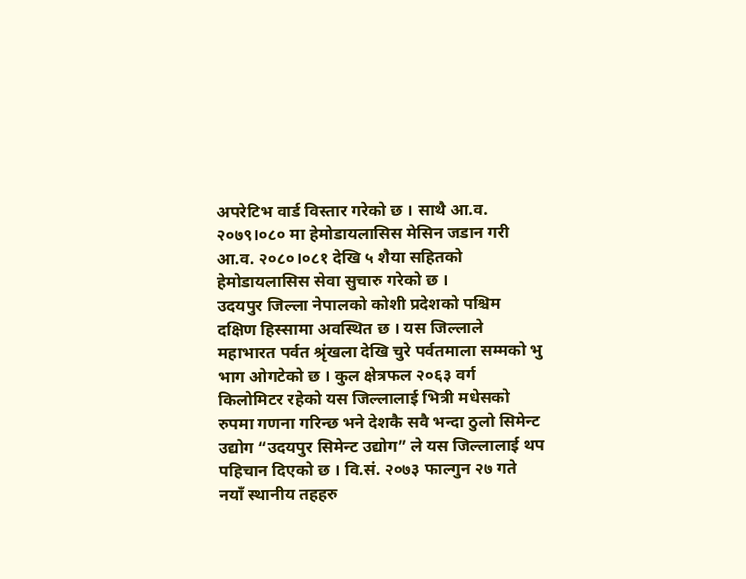अपरेटिभ वार्ड विस्तार गरेको छ । साथै आ.व. २०७९।०८० मा हेमोडायलासिस मेसिन जडान गरी आ.व. २०८०।०८१ देखि ५ शैया सहितको हेमोडायलासिस सेवा सुचारु गरेको छ ।
उदयपुर जिल्ला नेपालको कोशी प्रदेशको पश्चिम दक्षिण हिस्सामा अवस्थित छ । यस जिल्लाले महाभारत पर्वत श्रृंखला देखि चुरे पर्वतमाला सम्मको भु भाग ओगटेको छ । कुल क्षेत्रफल २०६३ वर्ग किलोमिटर रहेको यस जिल्लालाई भित्री मधेसको रुपमा गणना गरिन्छ भने देशकै सवै भन्दा ठुलो सिमेन्ट उद्योग “उदयपुर सिमेन्ट उद्योग” ले यस जिल्लालाई थप पहिचान दिएको छ । वि.सं. २०७३ फाल्गुन २७ गते नयाँ स्थानीय तहहरु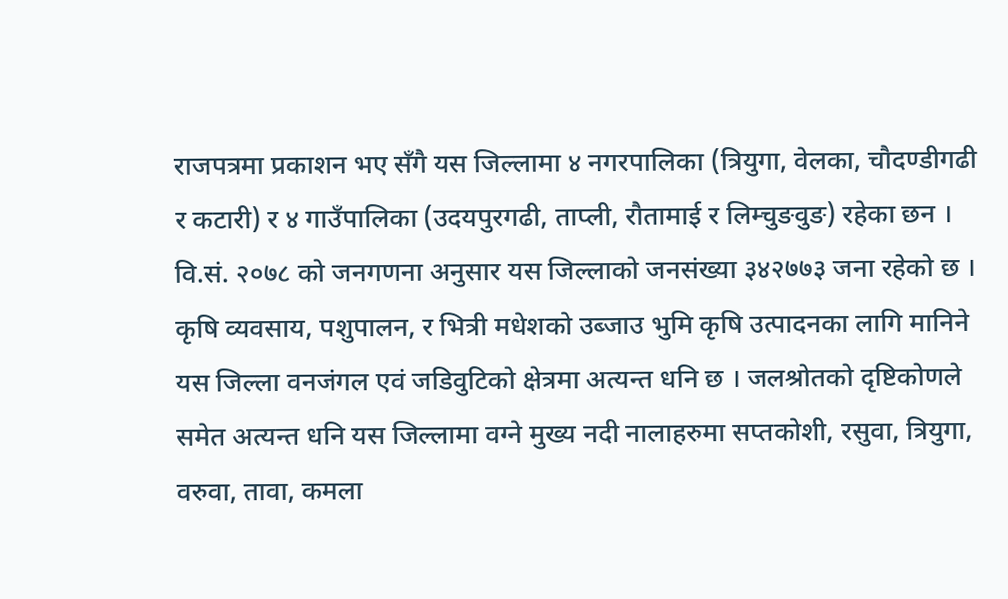राजपत्रमा प्रकाशन भए सँगै यस जिल्लामा ४ नगरपालिका (त्रियुगा, वेलका, चौदण्डीगढी र कटारी) र ४ गाउँपालिका (उदयपुरगढी, ताप्ली, रौतामाई र लिम्चुङवुङ) रहेका छन । वि.सं. २०७८ को जनगणना अनुसार यस जिल्लाको जनसंख्या ३४२७७३ जना रहेको छ ।
कृषि व्यवसाय, पशुपालन, र भित्री मधेशको उब्जाउ भुमि कृषि उत्पादनका लागि मानिने यस जिल्ला वनजंगल एवं जडिवुटिको क्षेत्रमा अत्यन्त धनि छ । जलश्रोतको दृष्टिकोणले समेत अत्यन्त धनि यस जिल्लामा वग्ने मुख्य नदी नालाहरुमा सप्तकोशी, रसुवा, त्रियुगा, वरुवा, तावा, कमला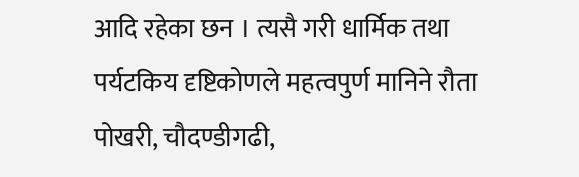आदि रहेका छन । त्यसै गरी धार्मिक तथा पर्यटकिय दृष्टिकोणले महत्वपुर्ण मानिने रौता पोखरी, चौदण्डीगढी,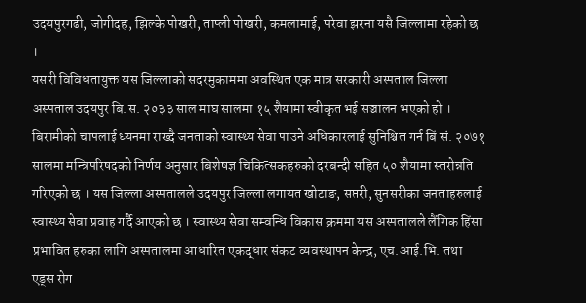उदयपुरगढी, जोगीदह, झिल्के पोखरी, ताप्ली पोखरी, कमलामाई, परेवा झरना यसै जिल्लामा रहेको छ ।
यसरी विविधतायुक्त यस जिल्लाको सदरमुकाममा अवस्थित एक मात्र सरकारी अस्पताल जिल्ला अस्पताल उदयपुर बि.स. २०३३ साल माघ सालमा १५ शैयामा स्वीकृत भई सञ्चालन भएको हो । बिरामीको चापलाई ध्यनमा राख्दै जनताको स्वास्थ्य सेवा पाउने अधिकारलाई सुनिश्चित गर्न बिं सं. २०७१ सालमा मन्त्रिपरिषदको निर्णय अनुसार बिशेषज्ञ चिकित्सकहरुको दरबन्दी सहित ५० शैयामा स्तरोन्नति गरिएको छ । यस जिल्ला अस्पतालले उदयपुर जिल्ला लगायत खोटाङ, सप्तरी, सुनसरीका जनताहरुलाई स्वास्थ्य सेवा प्रवाह गर्दै आएको छ । स्वास्थ्य सेवा सम्वन्धि विकास क्रममा यस अस्पतालले लैंगिक हिंसा प्रभावित हरुका लागि अस्पतालमा आधारित एकद्धार संकट व्यवस्थापन केन्द्र, एच.आई.भि. तथा एड्स रोग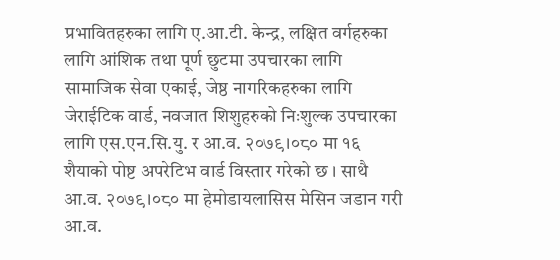प्रभावितहरुका लागि ए.आ.टी. केन्द्र, लक्षित वर्गहरुका लागि आंशिक तथा पूर्ण छुटमा उपचारका लागि सामाजिक सेवा एकाई, जेष्ठ नागरिकहरुका लागि जेराईटिक वार्ड, नवजात शिशुहरुको निःशुल्क उपचारका लागि एस.एन.सि.यु. र आ.व. २०७९।०८० मा १६ शैयाको पोष्ट अपरेटिभ वार्ड विस्तार गरेको छ । साथै आ.व. २०७९।०८० मा हेमोडायलासिस मेसिन जडान गरी आ.व.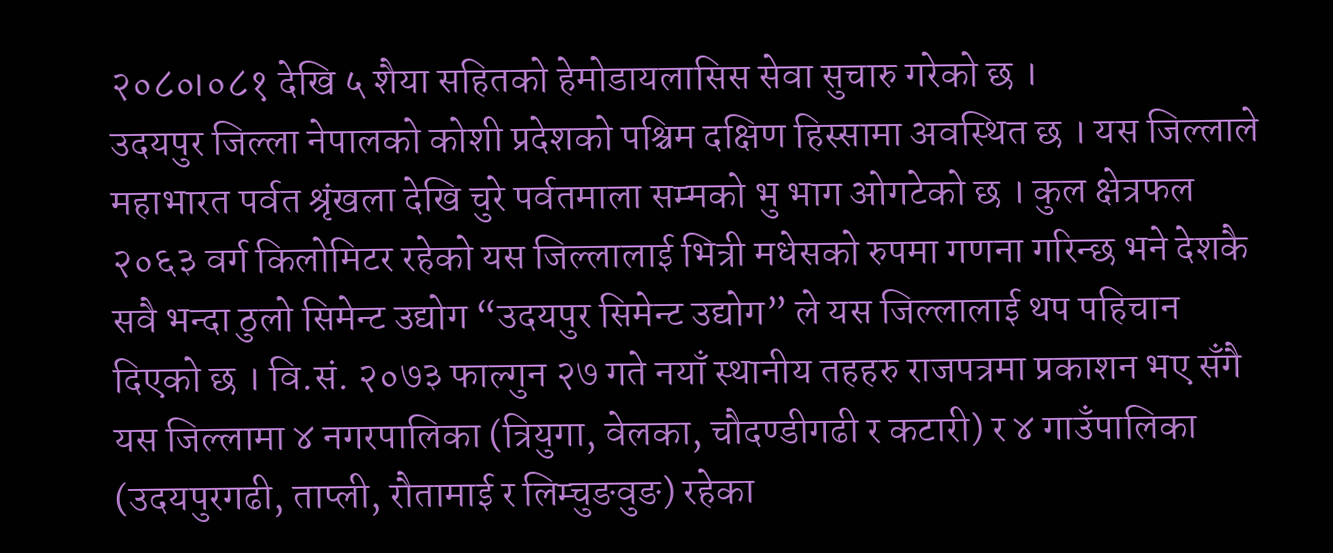२०८०।०८१ देखि ५ शैया सहितको हेमोडायलासिस सेवा सुचारु गरेको छ ।
उदयपुर जिल्ला नेपालको कोशी प्रदेशको पश्चिम दक्षिण हिस्सामा अवस्थित छ । यस जिल्लाले महाभारत पर्वत श्रृंखला देखि चुरे पर्वतमाला सम्मको भु भाग ओगटेको छ । कुल क्षेत्रफल २०६३ वर्ग किलोमिटर रहेको यस जिल्लालाई भित्री मधेसको रुपमा गणना गरिन्छ भने देशकै सवै भन्दा ठुलो सिमेन्ट उद्योग “उदयपुर सिमेन्ट उद्योग” ले यस जिल्लालाई थप पहिचान दिएको छ । वि.सं. २०७३ फाल्गुन २७ गते नयाँ स्थानीय तहहरु राजपत्रमा प्रकाशन भए सँगै यस जिल्लामा ४ नगरपालिका (त्रियुगा, वेलका, चौदण्डीगढी र कटारी) र ४ गाउँपालिका (उदयपुरगढी, ताप्ली, रौतामाई र लिम्चुङवुङ) रहेका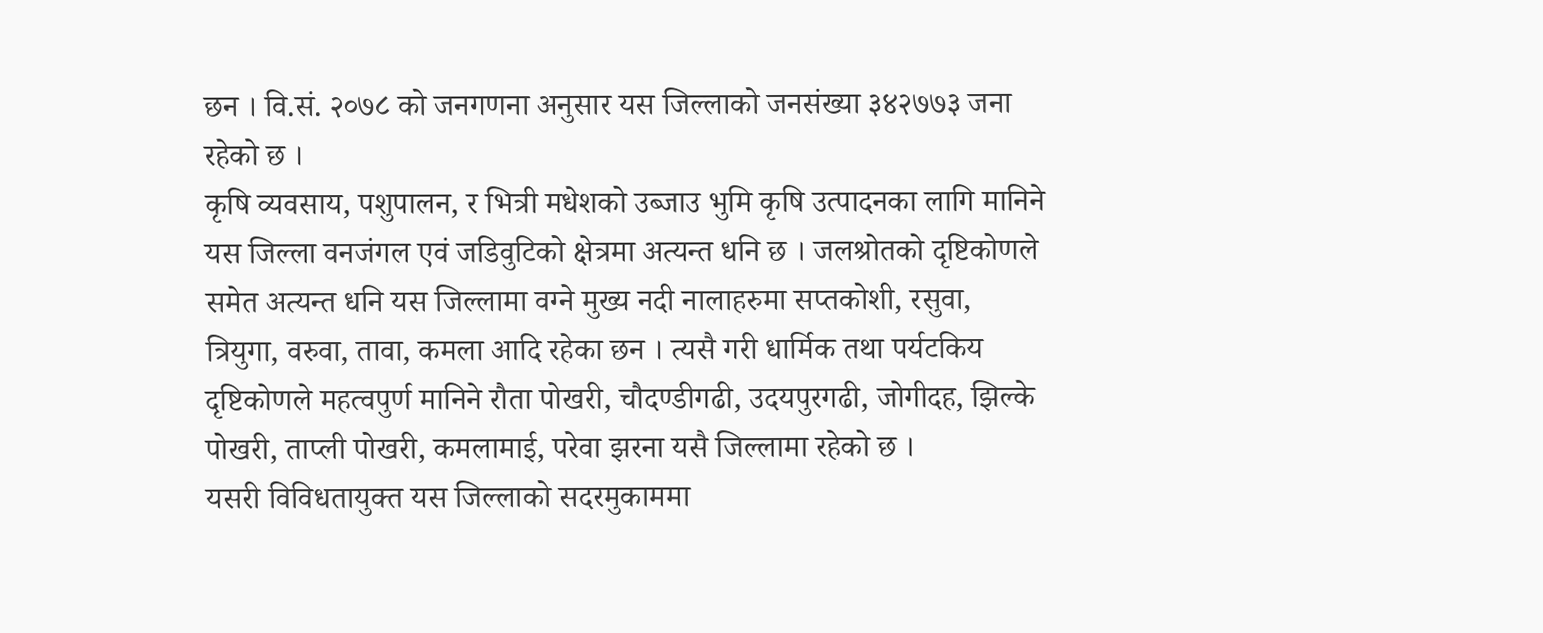छन । वि.सं. २०७८ को जनगणना अनुसार यस जिल्लाको जनसंख्या ३४२७७३ जना रहेको छ ।
कृषि व्यवसाय, पशुपालन, र भित्री मधेशको उब्जाउ भुमि कृषि उत्पादनका लागि मानिने यस जिल्ला वनजंगल एवं जडिवुटिको क्षेत्रमा अत्यन्त धनि छ । जलश्रोतको दृष्टिकोणले समेत अत्यन्त धनि यस जिल्लामा वग्ने मुख्य नदी नालाहरुमा सप्तकोशी, रसुवा, त्रियुगा, वरुवा, तावा, कमला आदि रहेका छन । त्यसै गरी धार्मिक तथा पर्यटकिय दृष्टिकोणले महत्वपुर्ण मानिने रौता पोखरी, चौदण्डीगढी, उदयपुरगढी, जोगीदह, झिल्के पोखरी, ताप्ली पोखरी, कमलामाई, परेवा झरना यसै जिल्लामा रहेको छ ।
यसरी विविधतायुक्त यस जिल्लाको सदरमुकाममा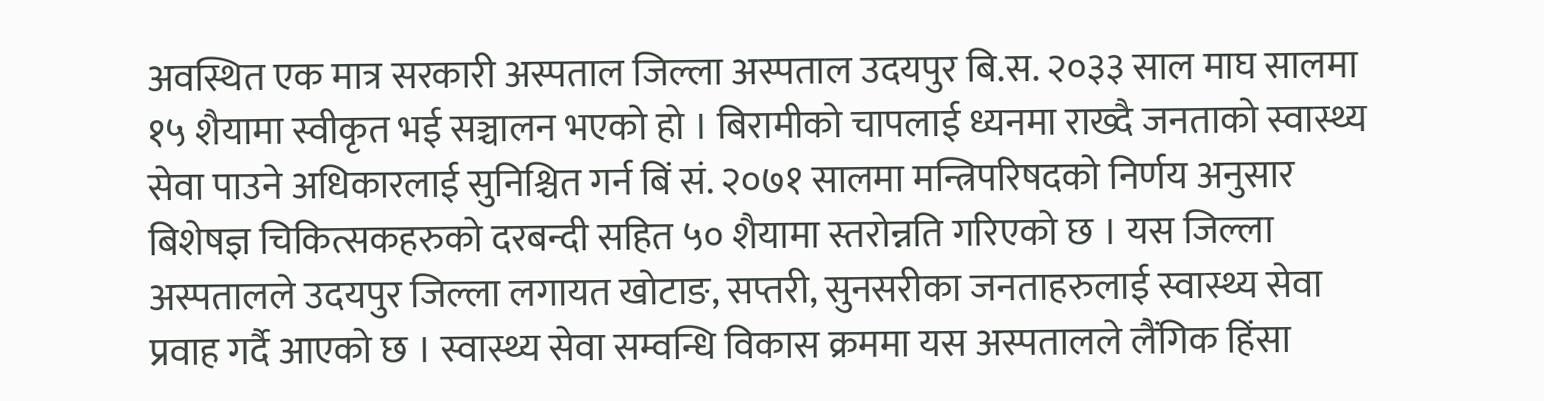अवस्थित एक मात्र सरकारी अस्पताल जिल्ला अस्पताल उदयपुर बि.स. २०३३ साल माघ सालमा १५ शैयामा स्वीकृत भई सञ्चालन भएको हो । बिरामीको चापलाई ध्यनमा राख्दै जनताको स्वास्थ्य सेवा पाउने अधिकारलाई सुनिश्चित गर्न बिं सं. २०७१ सालमा मन्त्रिपरिषदको निर्णय अनुसार बिशेषज्ञ चिकित्सकहरुको दरबन्दी सहित ५० शैयामा स्तरोन्नति गरिएको छ । यस जिल्ला अस्पतालले उदयपुर जिल्ला लगायत खोटाङ, सप्तरी, सुनसरीका जनताहरुलाई स्वास्थ्य सेवा प्रवाह गर्दै आएको छ । स्वास्थ्य सेवा सम्वन्धि विकास क्रममा यस अस्पतालले लैंगिक हिंसा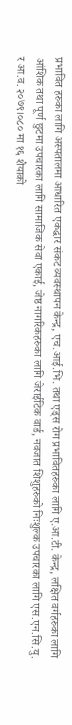प्रभावित हरुका लागि अस्पतालमा आधारित एकद्धार संकट व्यवस्थापन केन्द्र, एच.आई.भि. तथा एड्स रोग प्रभावितहरुका लागि ए.आ.टी. केन्द्र, लक्षित वर्गहरुका लागि आंशिक तथा पूर्ण छुटमा उपचारका लागि सामाजिक सेवा एकाई, जेष्ठ नागरिकहरुका लागि जेराईटिक वार्ड, नवजात शिशुहरुको निःशुल्क उपचारका लागि एस.एन.सि.यु. र आ.व. २०७९।०८० मा १६ शैयाको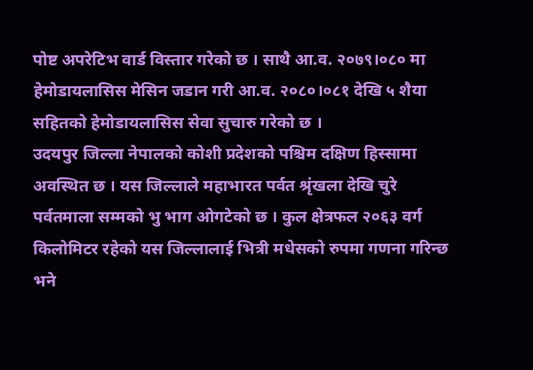पोष्ट अपरेटिभ वार्ड विस्तार गरेको छ । साथै आ.व. २०७९।०८० मा हेमोडायलासिस मेसिन जडान गरी आ.व. २०८०।०८१ देखि ५ शैया सहितको हेमोडायलासिस सेवा सुचारु गरेको छ ।
उदयपुर जिल्ला नेपालको कोशी प्रदेशको पश्चिम दक्षिण हिस्सामा अवस्थित छ । यस जिल्लाले महाभारत पर्वत श्रृंखला देखि चुरे पर्वतमाला सम्मको भु भाग ओगटेको छ । कुल क्षेत्रफल २०६३ वर्ग किलोमिटर रहेको यस जिल्लालाई भित्री मधेसको रुपमा गणना गरिन्छ भने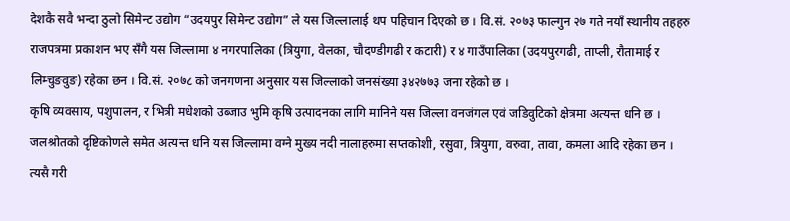देशकै सवै भन्दा ठुलो सिमेन्ट उद्योग “उदयपुर सिमेन्ट उद्योग” ले यस जिल्लालाई थप पहिचान दिएको छ । वि.सं. २०७३ फाल्गुन २७ गते नयाँ स्थानीय तहहरु राजपत्रमा प्रकाशन भए सँगै यस जिल्लामा ४ नगरपालिका (त्रियुगा, वेलका, चौदण्डीगढी र कटारी) र ४ गाउँपालिका (उदयपुरगढी, ताप्ली, रौतामाई र लिम्चुङवुङ) रहेका छन । वि.सं. २०७८ को जनगणना अनुसार यस जिल्लाको जनसंख्या ३४२७७३ जना रहेको छ ।
कृषि व्यवसाय, पशुपालन, र भित्री मधेशको उब्जाउ भुमि कृषि उत्पादनका लागि मानिने यस जिल्ला वनजंगल एवं जडिवुटिको क्षेत्रमा अत्यन्त धनि छ । जलश्रोतको दृष्टिकोणले समेत अत्यन्त धनि यस जिल्लामा वग्ने मुख्य नदी नालाहरुमा सप्तकोशी, रसुवा, त्रियुगा, वरुवा, तावा, कमला आदि रहेका छन । त्यसै गरी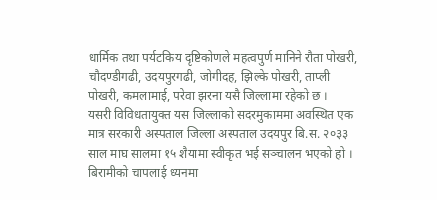धार्मिक तथा पर्यटकिय दृष्टिकोणले महत्वपुर्ण मानिने रौता पोखरी, चौदण्डीगढी, उदयपुरगढी, जोगीदह, झिल्के पोखरी, ताप्ली पोखरी, कमलामाई, परेवा झरना यसै जिल्लामा रहेको छ ।
यसरी विविधतायुक्त यस जिल्लाको सदरमुकाममा अवस्थित एक मात्र सरकारी अस्पताल जिल्ला अस्पताल उदयपुर बि.स. २०३३ साल माघ सालमा १५ शैयामा स्वीकृत भई सञ्चालन भएको हो । बिरामीको चापलाई ध्यनमा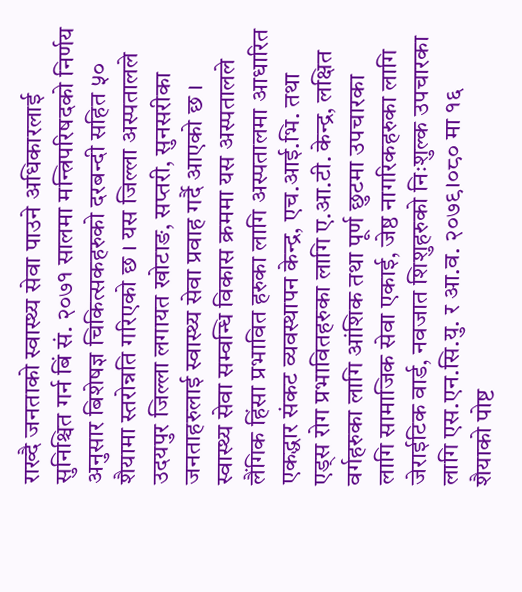राख्दै जनताको स्वास्थ्य सेवा पाउने अधिकारलाई सुनिश्चित गर्न बिं सं. २०७१ सालमा मन्त्रिपरिषदको निर्णय अनुसार बिशेषज्ञ चिकित्सकहरुको दरबन्दी सहित ५० शैयामा स्तरोन्नति गरिएको छ । यस जिल्ला अस्पतालले उदयपुर जिल्ला लगायत खोटाङ, सप्तरी, सुनसरीका जनताहरुलाई स्वास्थ्य सेवा प्रवाह गर्दै आएको छ । स्वास्थ्य सेवा सम्वन्धि विकास क्रममा यस अस्पतालले लैंगिक हिंसा प्रभावित हरुका लागि अस्पतालमा आधारित एकद्धार संकट व्यवस्थापन केन्द्र, एच.आई.भि. तथा एड्स रोग प्रभावितहरुका लागि ए.आ.टी. केन्द्र, लक्षित वर्गहरुका लागि आंशिक तथा पूर्ण छुटमा उपचारका लागि सामाजिक सेवा एकाई, जेष्ठ नागरिकहरुका लागि जेराईटिक वार्ड, नवजात शिशुहरुको निःशुल्क उपचारका लागि एस.एन.सि.यु. र आ.व. २०७९।०८० मा १६ शैयाको पोष्ट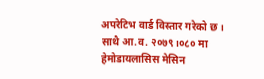अपरेटिभ वार्ड विस्तार गरेको छ । साथै आ.व. २०७९।०८० मा हेमोडायलासिस मेसिन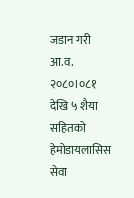जडान गरी आ.व. २०८०।०८१ देखि ५ शैया सहितको हेमोडायलासिस सेवा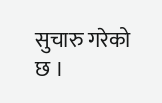सुचारु गरेको छ ।